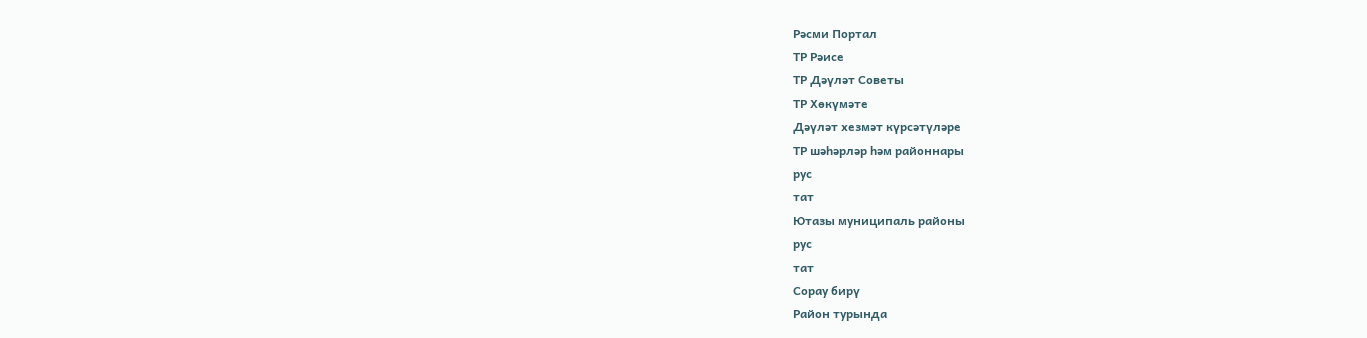Рәсми Портал
ТР Рәисе
ТР Дәүләт Советы
ТР Хөкүмәте
Дәүләт хезмәт күрсәтүләре
ТР шәһәрләр һәм районнары
рус
тат
Ютазы муниципаль районы
рус
тат
Сорау бирү
Район турында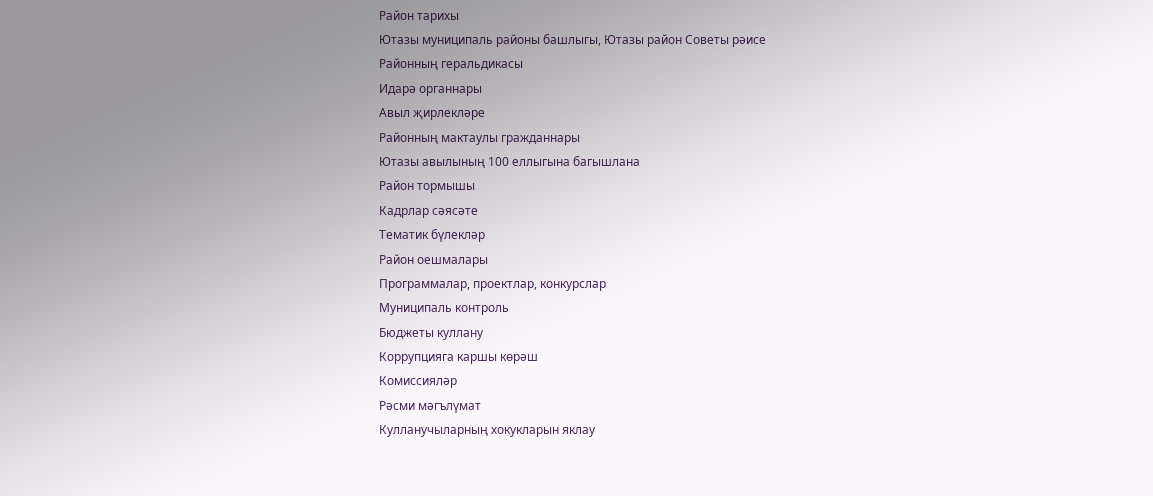Район тарихы
Ютазы муниципаль районы башлыгы, Ютазы район Советы рәисе
Районның геральдикасы
Идарә органнары
Авыл җирлекләре
Районның мактаулы гражданнары
Ютазы авылының 100 еллыгына багышлана
Район тормышы
Кадрлар сәясәте
Тематик бүлекләр
Район оешмалары
Программалар, проектлар, конкурслар
Муниципаль контроль
Бюджеты куллану
Коррупцияга каршы көрәш
Комиссияләр
Рәсми мәгълүмат
Кулланучыларның хокукларын яклау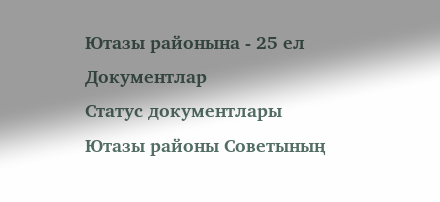Ютазы районына - 25 ел
Документлар
Статус документлары
Ютазы районы Советының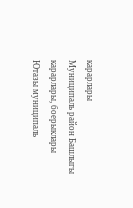карарлары
Муниципаль район Башлыгы карарлары, боерыклары
Ютазы муниципаль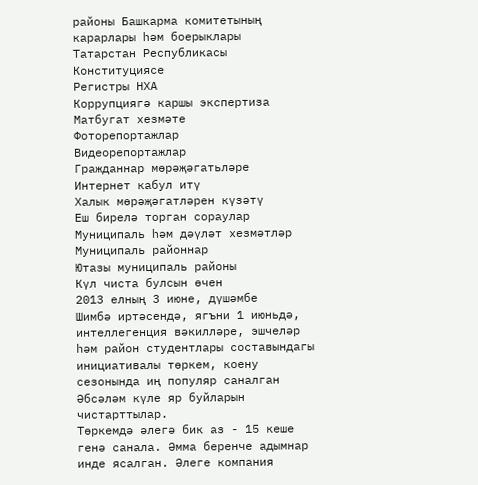районы Башкарма комитетының карарлары һәм боерыклары
Татарстан Республикасы Конституциясе
Регистры НХА
Коррупциягә каршы экспертиза
Матбугат хезмәте
Фоторепортажлар
Видеорепортажлар
Гражданнар мөрәҗәгатьләре
Интернет кабул итү
Халык мөрәҗәгатләрен күзәтү
Еш бирелә торган сораулар
Муниципаль hәм дәүләт хезмәтләр
Муниципаль районнар
Ютазы муниципаль районы
Күл чиста булсын өчен
2013 елның 3 июне, дүшәмбе
Шимбә иртәсендә, ягъни 1 июньдә, интеллегенция вәкилләре, эшчеләр һәм район студентлары составындагы инициативалы төркем, коену сезонында иң популяр саналган Әбсәләм күле яр буйларын чистарттылар.
Төркемдә әлегә бик аз - 15 кеше генә санала. Әмма беренче адымнар инде ясалган. Әлеге компания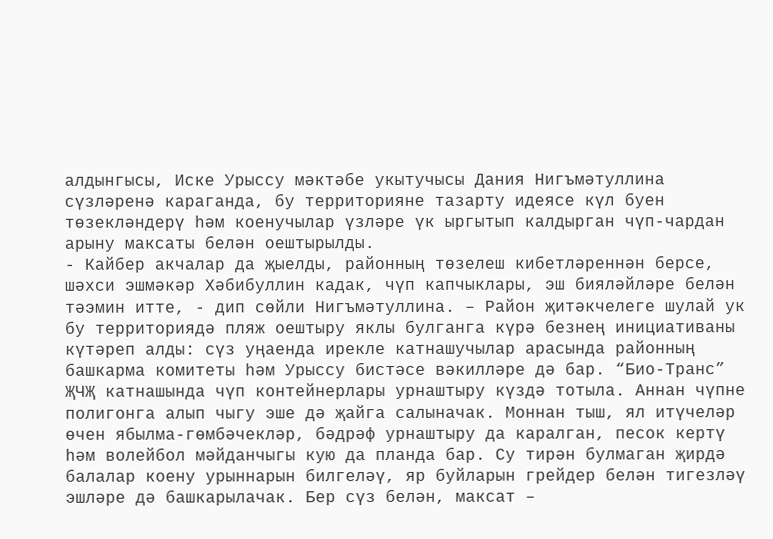алдынгысы, Иске Урыссу мәктәбе укытучысы Дания Нигъмәтуллина сүзләренә караганда, бу территорияне тазарту идеясе күл буен төзекләндерү һәм коенучылар үзләре үк ыргытып калдырган чүп-чардан арыну максаты белән оештырылды.
- Кайбер акчалар да җыелды, районның төзелеш кибетләреннән берсе, шәхси эшмәкәр Хәбибуллин кадак, чүп капчыклары, эш бияләйләре белән тәэмин итте, - дип сөйли Нигъмәтуллина. – Район җитәкчелеге шулай ук бу территориядә пляж оештыру яклы булганга күрә безнең инициативаны күтәреп алды: сүз уңаенда ирекле катнашучылар арасында районның башкарма комитеты һәм Урыссу бистәсе вәкилләре дә бар. “Био-Транс” ҖЧҖ катнашында чүп контейнерлары урнаштыру күздә тотыла. Аннан чүпне полигонга алып чыгу эше дә җайга салыначак. Моннан тыш, ял итүчеләр өчен ябылма-гөмбәчекләр, бәдрәф урнаштыру да каралган, песок кертү һәм волейбол мәйданчыгы кую да планда бар. Су тирән булмаган җирдә балалар коену урыннарын билгеләү, яр буйларын грейдер белән тигезләү эшләре дә башкарылачак. Бер сүз белән, максат –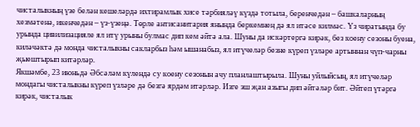чисталыкның үзе белән кешеләрдә ихтирамлык хисе тәрбияләү күздә тотыла, беренчедән – башкаларның хезмәтенә, икенчедән – үз-үзеңә. Төрле антисанитария янында беркемнең дә ял итәсе килмәс. Үз чиратында бу урында цивилизацияле ял итү урыны булмас дип кем әйтә ала. Шуны да искәртергә кирәк, без коену сезоны буена, киләчәктә дә монда чисталыкны сакларбыз һәм ышанабыз, ял итүчеләр безне күреп үзләре артыннан чүп-чарны җыештырып китәрләр.
Якшәмбе, 23 июньдә Әбсәләм күлендә су коену сезонын ачу планлаштырыла. Шуны уйлыйсың, ял итүчеләр мондагы чисталыкны күреп үзләре дә безгә ярдәм итәрләр. Изге эш җан азыгы дип әйтәләр бит. Әйтеп үтәргә кирәк, чисталык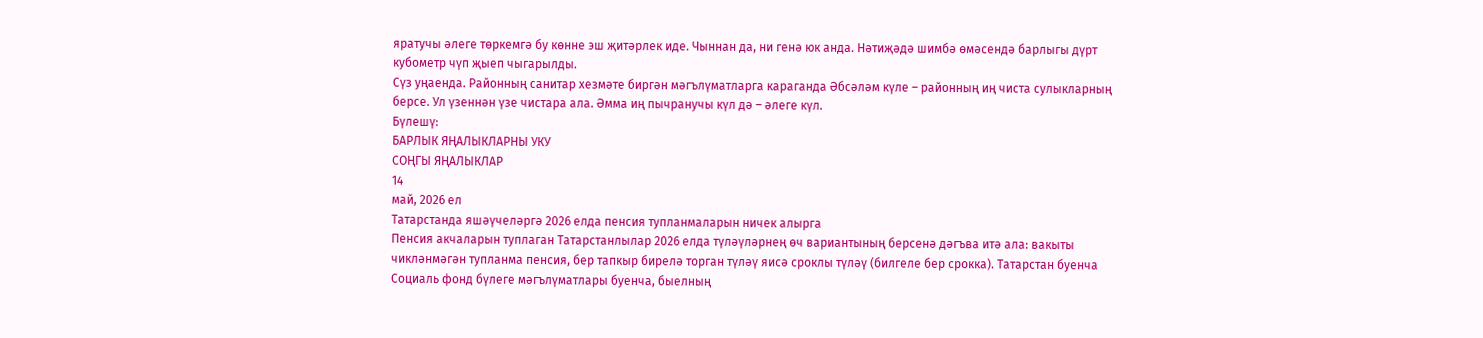яратучы әлеге төркемгә бу көнне эш җитәрлек иде. Чыннан да, ни генә юк анда. Нәтиҗәдә шимбә өмәсендә барлыгы дүрт кубометр чүп җыеп чыгарылды.
Сүз уңаенда. Районның санитар хезмәте биргән мәгълүматларга караганда Әбсәләм күле – районның иң чиста сулыкларның берсе. Ул үзеннән үзе чистара ала. Әмма иң пычранучы күл дә – әлеге күл.
Бүлешү:
БАРЛЫК ЯҢАЛЫКЛАРНЫ УКУ
СОҢГЫ ЯҢАЛЫКЛАР
14
май, 2026 ел
Татарстанда яшәүчеләргә 2026 елда пенсия тупланмаларын ничек алырга
Пенсия акчаларын туплаган Татарстанлылар 2026 елда түләүләрнең өч вариантының берсенә дәгъва итә ала: вакыты чикләнмәгән тупланма пенсия, бер тапкыр бирелә торган түләү яисә сроклы түләү (билгеле бер срокка). Татарстан буенча Социаль фонд бүлеге мәгълүматлары буенча, быелның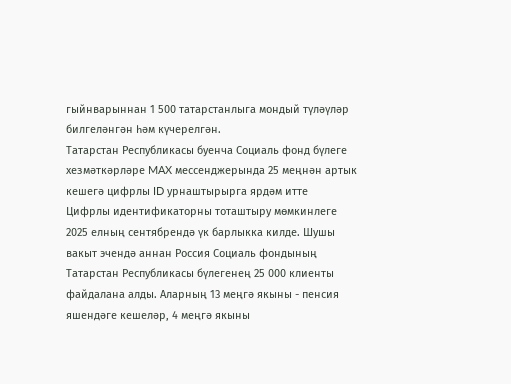гыйнварыннан 1 500 татарстанлыга мондый түләүләр билгеләнгән һәм күчерелгән.
Татарстан Республикасы буенча Социаль фонд бүлеге хезмәткәрләре MAX мессенджерында 25 меңнән артык кешегә цифрлы ID урнаштырырга ярдәм итте
Цифрлы идентификаторны тоташтыру мөмкинлеге 2025 елның сентябрендә үк барлыкка килде. Шушы вакыт эчендә аннан Россия Социаль фондының Татарстан Республикасы бүлегенең 25 000 клиенты файдалана алды. Аларның 13 меңгә якыны - пенсия яшендәге кешеләр, 4 меңгә якыны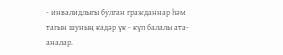- инвалидлыгы булган гражданнар һәм тагын шуның кадәр үк - күп балалы ата-аналар.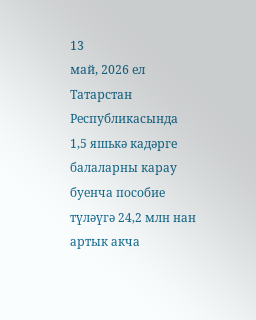13
май, 2026 ел
Татарстан Республикасында 1,5 яшькә кадәрге балаларны карау буенча пособие түләүгә 24,2 млн нан артык акча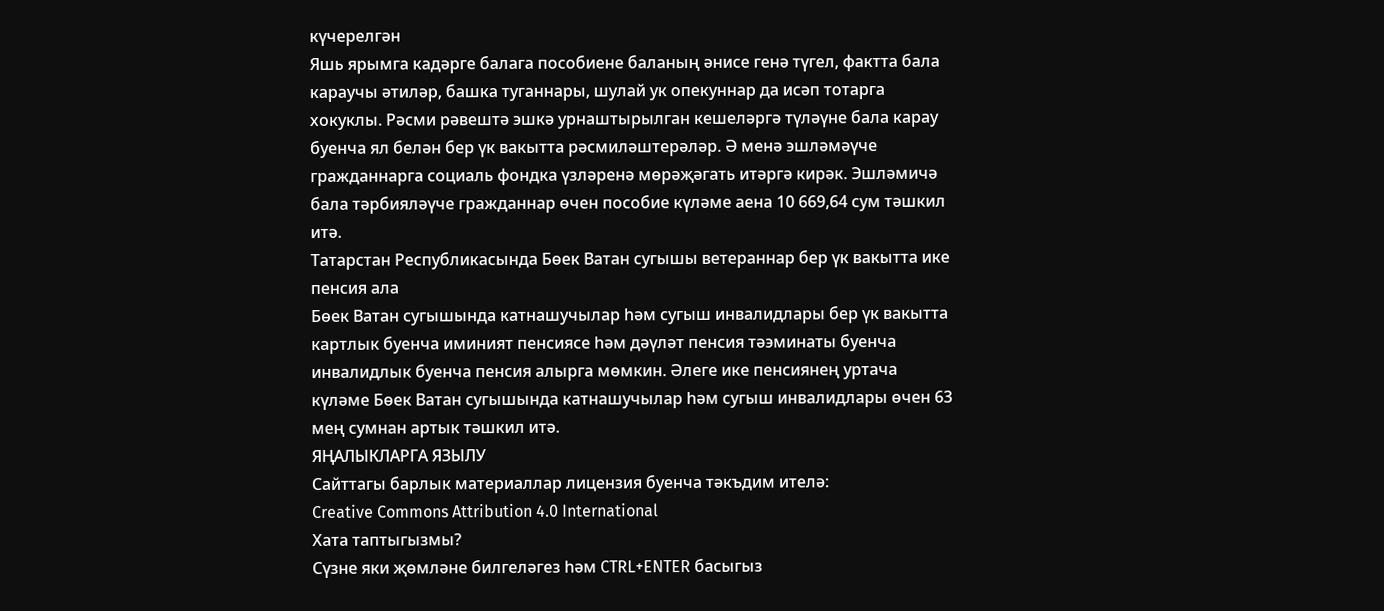күчерелгән
Яшь ярымга кадәрге балага пособиене баланың әнисе генә түгел, фактта бала караучы әтиләр, башка туганнары, шулай ук опекуннар да исәп тотарга хокуклы. Рәсми рәвештә эшкә урнаштырылган кешеләргә түләүне бала карау буенча ял белән бер үк вакытта рәсмиләштерәләр. Ә менә эшләмәүче гражданнарга социаль фондка үзләренә мөрәҗәгать итәргә кирәк. Эшләмичә бала тәрбияләүче гражданнар өчен пособие күләме аена 10 669,64 сум тәшкил итә.
Татарстан Республикасында Бөек Ватан сугышы ветераннар бер үк вакытта ике пенсия ала
Бөек Ватан сугышында катнашучылар һәм сугыш инвалидлары бер үк вакытта картлык буенча иминият пенсиясе һәм дәүләт пенсия тәэминаты буенча инвалидлык буенча пенсия алырга мөмкин. Әлеге ике пенсиянең уртача күләме Бөек Ватан сугышында катнашучылар һәм сугыш инвалидлары өчен 63 мең сумнан артык тәшкил итә.
ЯҢАЛЫКЛАРГА ЯЗЫЛУ
Сайттагы барлык материаллар лицензия буенча тәкъдим ителә:
Creative Commons Attribution 4.0 International
Хата таптыгызмы?
Сүзне яки җөмләне билгеләгез һәм CTRL+ENTER басыгыз